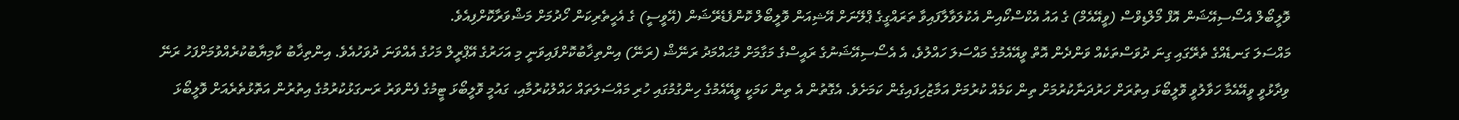ވޮލީބޯލް އެސޯސިއޭޝަން އޮފް މޯލްޑިވްސް (ވީއޭއެމް) ގެ އައު އެކްސްކޯއިން އެކުލަވާލާފައިވާ ތަރައްގީގެ ޕްލޭނަށް އޭޝިއަން ވޮލީބޯލް ކޮންފެޑެރޭޝަން (އޭވީސީ) ގެ އެހީތެރިކަން ހޯދުމަށް މަޝްވަރާކޮށްފިއެވެ.
މައްސަލަ ގަނޑެއްގެ ތެރޭގައި ގިނަ ދުވަސްތަކެއް ވަންދެން އޮތް ވީއޭއެމުގެ މައްސަލަ ހައްލުވެ، އެ އެސޯސިއޭޝަނުގެ ރައީސްގެ މަގާމަށް މުޙައްމަދު ރަނޭޝް (ރަނޭ) އިންތިޚާބުކޮށްފައިވަނީ މި އަހަރުގެ އޭޕްރީލް މަހުގެ އެއްވަނަ ދުވަހުއެވެ. އިންތިޚާބު ކާމިޔާބުކުރެއްވުމަށްފަހު ރަނޭ ވިދާޅުވީ ވީއޭއެމާ ހަވާލުވީ ވޮލީބޯޅަ އިތުރަށް ހަރުދަނާކުރުމަށް ތިން ކަމެއް ކުރުމަށް އަމާޒުހިފައިގެން ކަމަށެވެ. އެގޮތުން އެ ތިން ކަމަކީ ވީއޭއެމުގެ ހިންގުމުގައި ހުރި މައްސަލަތައް ހައްލުކުރުމާއި، ގައުމީ ވޮލީބޯޅަ ޓީމުގެ ފެންވަރު ރަނގަޅުކުރުމުގެ އިތުރުން އަތޮޅުތެރެއަށް ވޮލީބޯޅަ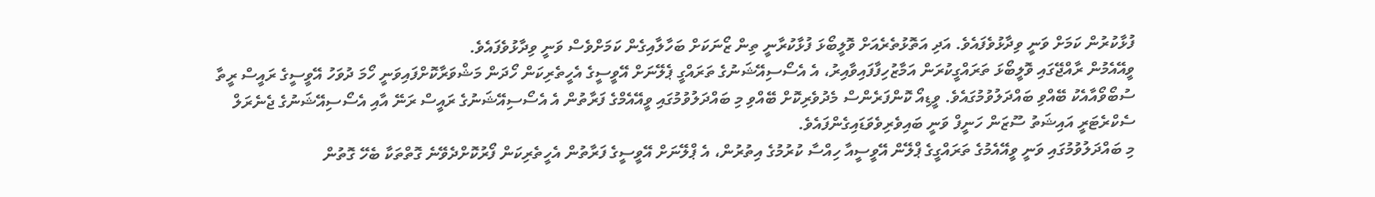ފުޅާކުރުން ކަމަށް ވަނީ ވިދާޅުވެފައެވެ. އަދި އަތޮޅުތެރެއަށް ވޮލީބޯޅަ ފުޅާކުރާނީ ތިން ޒޯނަކަށް ބަހާލާއިގެން ކަމަށްވެސް ވަނީ ވިދާޅުވެފައެވެ.
ވީއޭއެމުން ރާއްޖޭގައި ވޮލީބޯޅަ ތަރައްގީކުރަން އަމާޒުހިފާފައިވާއިރު، އެ އެސޯސިއޭޝަނުގެ ތަރައްގީ ޕެލޭނަށް އޭވީސީގެ އެހީތެރިކަން ހޯދަން މަޝްވަރާކޮށްފައިވަނީ ހޯމަ ދުވަހު އޭވީސީގެ ރައީސް ރީތާ ސުބޯވޯއާއެކު ބޭއްވި ބައްދަލުވުމުގައެވެ. ވީޑިއޯ ކޮންފަރެންސް މެދުވެރިކޮށް ބޭއްވި މި ބައްދަލުވުމުގައި ވީއޭއެމްގެ ފަރާތުން އެ އެސޯސިއޭޝަނުގެ ރައީސް ރަނޭ އާއި އެސޯސިއޭޝަނުގެ ޖެނެރަލް ސެކްރެޓަރީ އައިޝަތު ސޫޒަން ހަނީފް ވަނީ ބައިވެރިވެވަޑައިގެންފައެވެ.
މި ބައްދަލުވުމުގައި ވަނީ ވީއޭއެމުގެ ތަރައްގީގެ ޕްލޭން އޭވީސީއާ ހިއްސާ ކުރުމުގެ އިތުރުން، އެ ޕްލޭނަށް އޭވީސީގެ ފަރާތުން އެހީތެރިކަން ފޯރުކޮށްދެވޭނެ ގޮތްތަކާ ބެހޭ ގޮތުން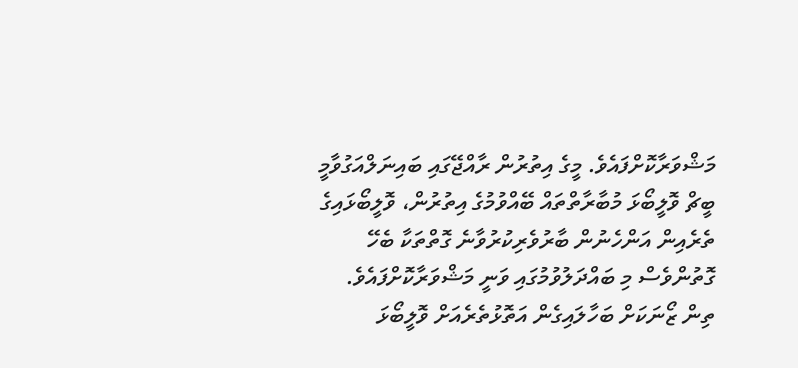މަޝްވަރާކޮށްފައެވެ. މީގެ އިތުރުން ރާއްޖޭގައި ބައިނަލްއަގުވާމީ ބީޗް ވޮލީބޯޅަ މުބާރާތްތައް ބޭއްވުމުގެ އިތުރުން، ވޮލީބޯޅައިގެ ތެރެއިން އަންހެނުން ބާރުވެރިކުރުވާނެ ގޮތްތަކާ ބެހޭ ގޮތުންވެސް މި ބައްދަލުވުމުގައި ވަނީ މަޝްވަރާކޮށްފައެވެ.
ތިން ޒޯނަކަށް ބަހާލައިގެން އަތޮޅުތެރެއަށް ވޮލީބޯޅަ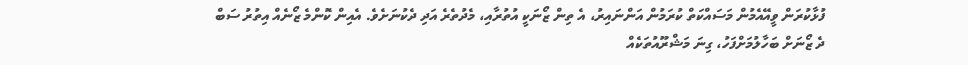ފުޅާކުރަން ވީއޭއެމުން މަސައްކަތް ކުރަމުން އަންނައިރު، އެ ތިން ޒޯނަކީ އުތުރާއި، މެދުތެރެ އަދި ދެކުނަށެވެ. އެއިން ކޮންމެ ޒޯނެއް އިތުރު ސަބް ދެ ޒޯނަށް ބަހާލުމަށްފަހު، ގިނަ މަޝްރޫއުތަކެއް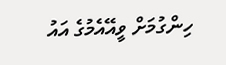ހިންގުމަށް ވީއޭއެމުގެ އައު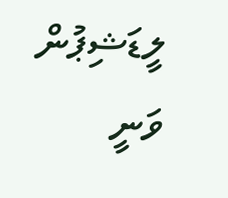ލީޑަޝިޕުން ވަނީ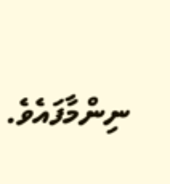ނިންމާފައެވެ.